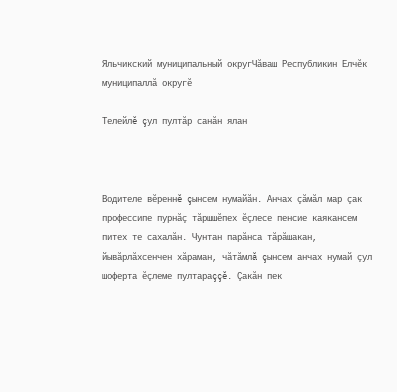Яльчикский муниципальный округЧăваш Республикин Елчĕк муниципаллă округĕ

Телейлĕ çул пултăр санăн ялан



Водителе вĕреннĕ çынсем нумайăн. Анчах çăмăл мар çак профессипе пурнăç тăршшĕпех ĕçлесе пенсие каякансем питех те сахалăн. Чунтан парăнса тăрăшакан, йывăрлăхсенчен хăраман, чăтăмлă çынсем анчах нумай çул шоферта ĕçлеме пултараççĕ. Çакăн пек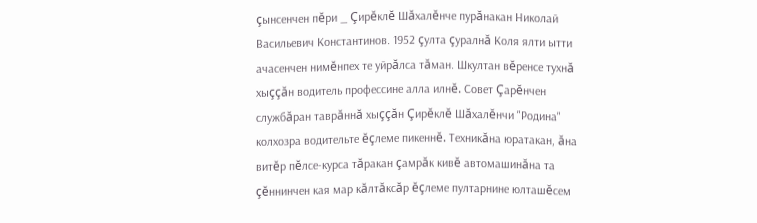çынсенчен пĕри _ Çирĕклĕ Шăхалĕнче пурăнакан Николай Васильевич Константинов. 1952 çулта çуралнă Коля ялти ытти ачасенчен нимĕнпех те уйрăлса тăман. Шкултан вĕренсе тухнă хыççăн водитель профессине алла илнĕ. Совет Çарĕнчен службăран таврăннă хыççăн Çирĕклĕ Шăхалĕнчи "Родина" колхозра водительте ĕçлеме пикеннĕ. Техникăна юратакан, ăна витĕр пĕлсе-курса тăракан çамрăк кивĕ автомашинăна та çĕннинчен кая мар кăлтăксăр ĕçлеме пултарнине юлташĕсем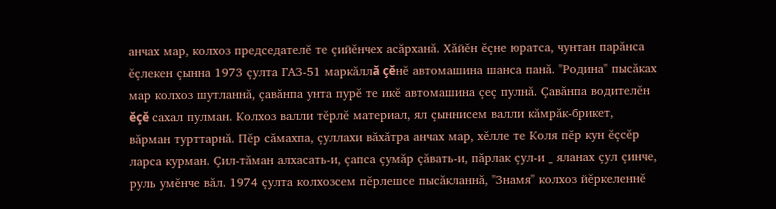анчах мар, колхоз председателĕ те çийĕнчех асăрханă. Хăйĕн ĕçне юратса, чунтан парăнса ĕçлекен çынна 1973 çулта ГАЗ-51 маркăллă çĕнĕ автомашина шанса панă. "Родина" пысăках мар колхоз шутланнă, çавăнпа унта пурĕ те икĕ автомашина çеç пулнă. Çавăнпа водителĕн ĕçĕ сахал пулман. Колхоз валли тĕрлĕ материал, ял çыннисем валли кăмрăк-брикет, вăрман турттарнă. Пĕр сăмахпа, çуллахи вăхăтра анчах мар, хĕлле те Коля пĕр кун ĕçсĕр ларса курман. Çил-тăман алхасать-и, çапса çумăр çăвать-и, пăрлак çул-и _ яланах çул çинче, руль умĕнче вăл. 1974 çулта колхозсем пĕрлешсе пысăкланнă, "Знамя" колхоз йĕркеленнĕ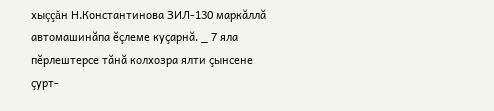хыççăн Н.Константинова ЗИЛ-130 маркăллă автомашинăпа ĕçлеме куçарнă. _ 7 яла пĕрлештерсе тăнă колхозра ялти çынсене çурт-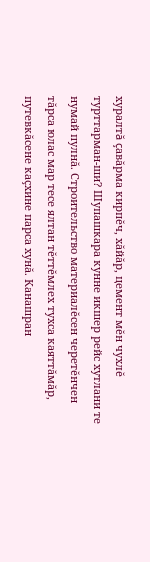хуралтă çавăрма кирпĕч, хăйăр, цемент мĕн чухлĕ турттарман-ши? Шупашкара кунне икшер рейс хутлани те нумай пулнă. Строительство материалĕсен черетĕнчен тăрса юлас мар тесе ялтан тĕттĕмлех тухса каяттăмăр, путевкăсене каçхине парса хунă. Канашран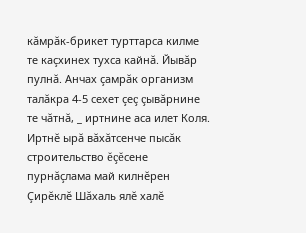кăмрăк-брикет турттарса килме те каçхинех тухса кайнă. Йывăр пулнă. Анчах çамрăк организм талăкра 4-5 сехет çеç çывăрнине те чăтнă, _ иртнине аса илет Коля. Иртнĕ ырă вăхăтсенче пысăк строительство ĕçĕсене пурнăçлама май килнĕрен Çирĕклĕ Шăхаль ялĕ халĕ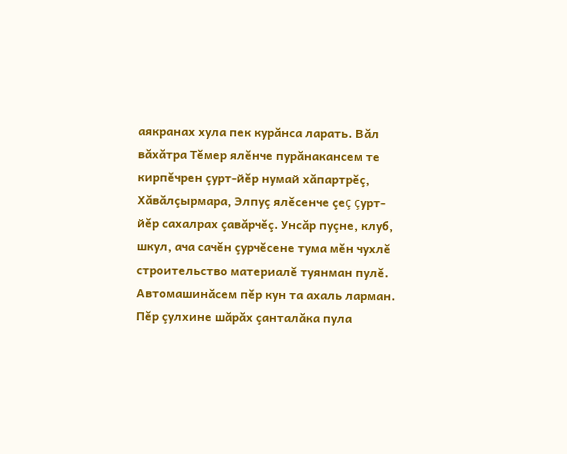аякранах хула пек курăнса ларать. Вăл вăхăтра Тĕмер ялĕнче пурăнакансем те кирпĕчрен çурт-йĕр нумай хăпартрĕç, Хăвăлçырмара, Элпуç ялĕсенче çеç çурт-йĕр сахалрах çавăрчĕç. Унсăр пуçне, клуб, шкул, ача сачĕн çурчĕсене тума мĕн чухлĕ строительство материалĕ туянман пулĕ. Автомашинăсем пĕр кун та ахаль ларман. Пĕр çулхине шăрăх çанталăка пула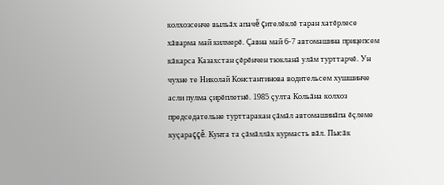колхозсенче выльăх апачĕ çителĕклĕ таран хатĕрлесе хăварма май килмерĕ. Çавна май 6-7 автомашина прицепсем кăкарса Казахстан çĕрĕнчен тюкланă улăм турттарчĕ. Ун чухне те Николай Константинова водительсем хушшинче асли пулма çирĕплетнĕ. 1985 çулта Кольăна колхоз председательне турттаракан çăмăл автомашинăпа ĕçлеме куçараççĕ. Кунта та çăмăллăх курмасть вăл. Пысăк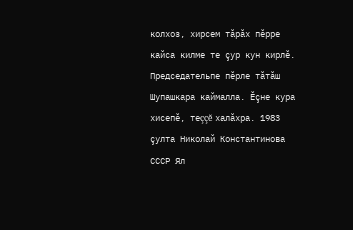колхоз, хирсем тăрăх пĕрре кайса килме те çур кун кирлĕ. Председательпе пĕрле тăтăш Шупашкара каймалла. Ĕçне кура хисепĕ, теççĕ халăхра. 1983 çулта Николай Константинова СССР Ял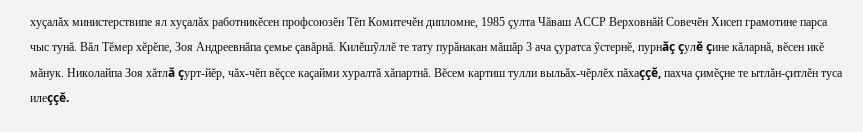хуçалăх министерствипе ял хуçалăх работникĕсен профсоюзĕн Тĕп Комитечĕн дипломне, 1985 çулта Чăваш АССР Верховнăй Совечĕн Хисеп грамотине парса чыс тунă. Вăл Тĕмер хĕрĕпе, Зоя Андреевнăпа çемье çавăрнă. Килĕшỹллĕ те тату пурăнакан мăшăр 3 ача çуратса ỹстернĕ, пурнăç çулĕ çине кăларнă, вĕсен икĕ мăнук. Николайпа Зоя хăтлă çурт-йĕр, чăх-чĕп вĕçсе каçайми хуралтă хăпартнă. Вĕсем картиш тулли выльăх-чĕрлĕх пăхаççĕ, пахча çимĕçне те ытлăн-çитлĕн туса илеççĕ.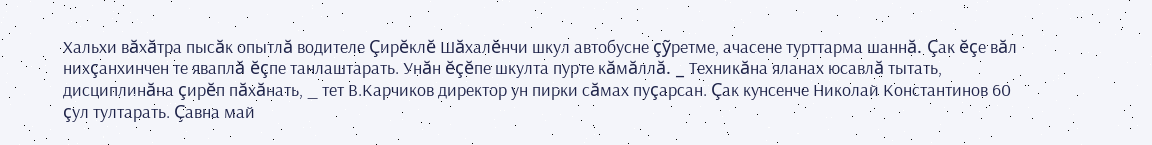Хальхи вăхăтра пысăк опытлă водителе Çирĕклĕ Шăхалĕнчи шкул автобусне çỹретме, ачасене турттарма шаннă. Çак ĕçе вăл нихçанхинчен те яваплă ĕçпе танлаштарать. Унăн ĕçĕпе шкулта пурте кăмăллă. _ Техникăна яланах юсавлă тытать, дисциплинăна çирĕп пăхăнать, _ тет В.Карчиков директор ун пирки сăмах пуçарсан. Çак кунсенче Николай Константинов 60 çул тултарать. Çавна май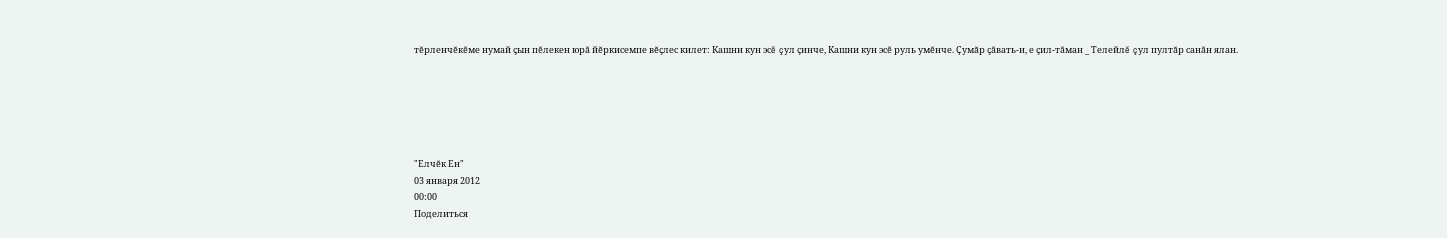тĕрленчĕкĕме нумай çын пĕлекен юрă йĕркисемпе вĕçлес килет: Кашни кун эсĕ çул çинче, Кашни кун эсĕ руль умĕнче. Çумăр çăвать-и, е çил-тăман _ Телейлĕ çул пултăр санăн ялан.






"Елчĕк Ен"
03 января 2012
00:00
Поделиться